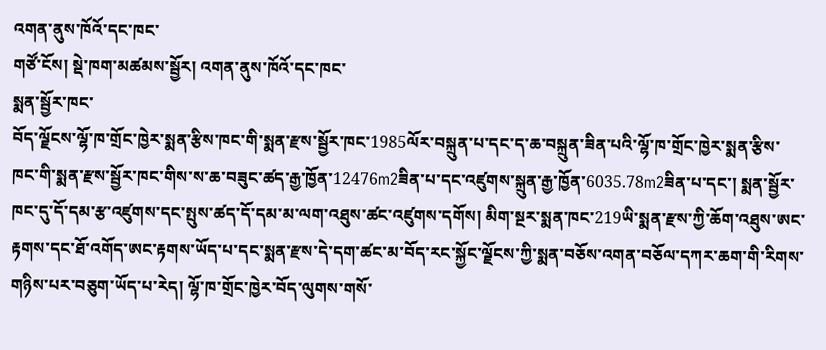འགན་ནུས་ཁོའོ་དང་ཁང་
གཙོ་ངོས། སྡེ་ཁག་མཚམས་སྦྱོར། འགན་ནུས་ཁོའོ་དང་ཁང་
སྨན་སྦྱོར་ཁང་
བོད་ལྗོངས་ལྷོ་ཁ་གྲོང་ཁྱེར་སྨན་རྩིས་ཁང་གི་སྨན་རྫས་སྦྱོར་ཁང་1985ལོར་བསྐྲུན་པ་དང་ད་ཆ་བསྐྲུན་ཟིན་པའི་ལྷོ་ཁ་གྲོང་ཁྱེར་སྨན་རྩིས་ཁང་གི་སྨན་རྫས་སྦྱོར་ཁང་གིས་ས་ཆ་བཟུང་ཚད་རྒྱ་ཁྱོན་12476m2ཟིན་པ་དང་འཛུགས་སྐྲུན་རྒྱ་ཁྱོན་6035.78m2ཟིན་པ་དང་། སྨན་སྦྱོར་ཁང་དུ་དོ་དམ་རྩ་འཛུགས་དང་སྤུས་ཚད་དོ་དམ་མ་ལག་འཐུས་ཚང་འཛུགས་དགོས། མིག་སྔར་སྨན་ཁང་219ཡི་སྨན་རྫས་ཀྱི་ཆོག་འཐུས་ཨང་རྟགས་དང་ཐོ་འགོད་ཨང་རྟགས་ཡོད་པ་དང་སྨན་རྫས་དེ་དག་ཚང་མ་བོད་རང་སྐྱོང་ལྗོངས་ཀྱི་སྨན་བཅོས་འགན་བཅོལ་དཀར་ཆག་གི་རིགས་གཉིས་པར་བཅུག་ཡོད་པ་རེད། ལྷོ་ཁ་གྲོང་ཁྱེར་བོད་ལུགས་གསོ་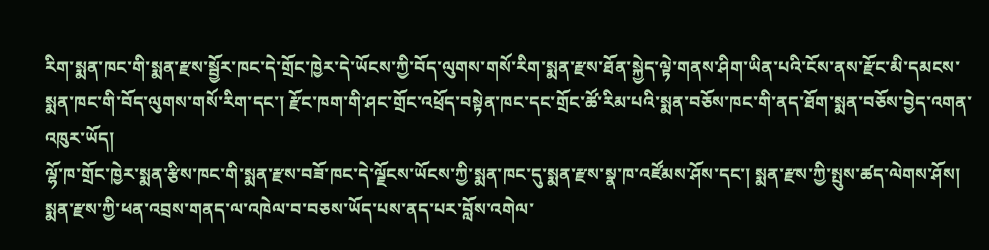རིག་སྨན་ཁང་གི་སྨན་རྫས་སྦྱོར་ཁང་དེ་གྲོང་ཁྱེར་དེ་ཡོངས་ཀྱི་བོད་ལུགས་གསོ་རིག་སྨན་རྫས་ཐོན་སྐྱེད་ལྟེ་གནས་ཤིག་ཡིན་པའི་ངོས་ནས་རྫོང་མི་དམངས་སྨན་ཁང་གི་བོད་ལུགས་གསོ་རིག་དང་། རྫོང་ཁག་གི་ཤང་གྲོང་འཕྲོད་བསྟེན་ཁང་དང་གྲོང་ཚོ་རིམ་པའི་སྨན་བཅོས་ཁང་གི་ནད་ཐོག་སྨན་བཅོས་བྱེད་འགན་འཁུར་ཡོད།
ལྷོ་ཁ་གྲོང་ཁྱེར་སྨན་རྩིས་ཁང་གི་སྨན་རྫས་བཟོ་ཁང་དེ་ལྗོངས་ཡོངས་ཀྱི་སྨན་ཁང་དུ་སྨན་རྫས་སྣ་ཁ་འཛོམས་ཤོས་དང་། སྨན་རྫས་ཀྱི་སྤུས་ཚད་ལེགས་ཤོས། སྨན་རྫས་ཀྱི་ཕན་འབྲས་གནད་ལ་འཁེལ་བ་བཅས་ཡོད་པས་ནད་པར་བློས་འགེལ་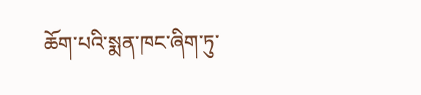ཆོག་པའི་སྨན་ཁང་ཞིག་ཏུ་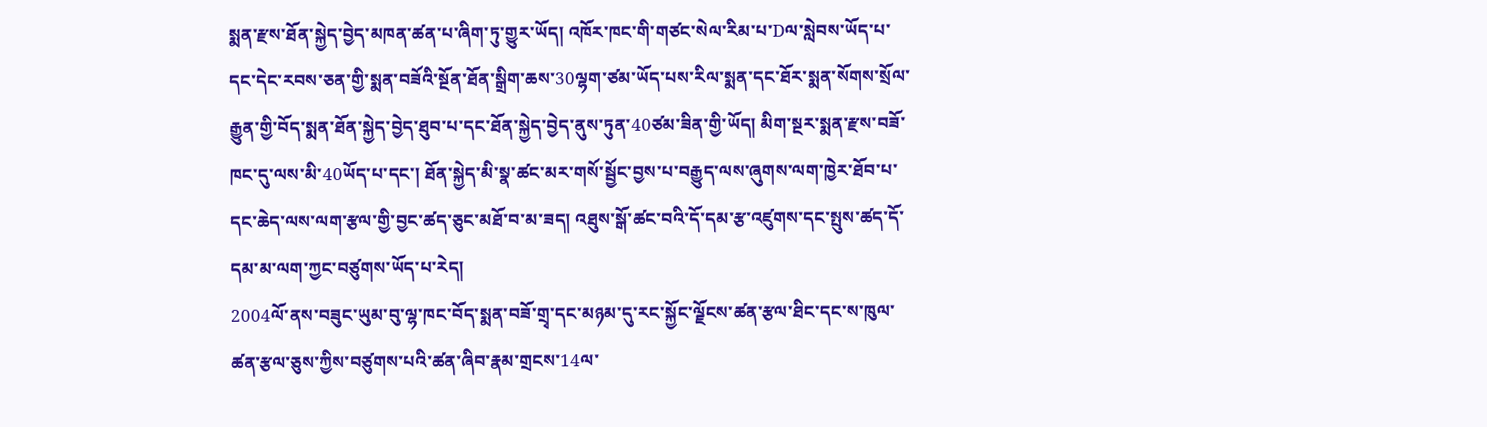སྨན་རྫས་ཐོན་སྐྱེད་བྱེད་མཁན་ཚན་པ་ཞིག་ཏུ་གྱུར་ཡོད། འཁོར་ཁང་གི་གཙང་སེལ་རིམ་པ་Dལ་སླེབས་ཡོད་པ་དང་དེང་རབས་ཅན་གྱི་སྨན་བཟོའི་སྔོན་ཐོན་སྒྲིག་ཆས་30ལྷག་ཙམ་ཡོད་པས་རིལ་སྨན་དང་ཐོར་སྨན་སོགས་སྲོལ་རྒྱུན་གྱི་བོད་སྨན་ཐོན་སྐྱེད་བྱེད་ཐུབ་པ་དང་ཐོན་སྐྱེད་བྱེད་ནུས་ཏུན་40ཙམ་ཟིན་གྱི་ཡོད། མིག་སྔར་སྨན་རྫས་བཟོ་ཁང་དུ་ལས་མི་40ཡོད་པ་དང་། ཐོན་སྐྱེད་མི་སྣ་ཚང་མར་གསོ་སྦྱོང་བྱས་པ་བརྒྱུད་ལས་ཞུགས་ལག་ཁྱེར་ཐོབ་པ་དང་ཆེད་ལས་ལག་རྩལ་གྱི་བྱང་ཚད་ཅུང་མཐོ་བ་མ་ཟད། འཐུས་སྒོ་ཚང་བའི་དོ་དམ་རྩ་འཛུགས་དང་སྤུས་ཚད་དོ་དམ་མ་ལག་ཀྱང་བཙུགས་ཡོད་པ་རེད།
2004ལོ་ནས་བཟུང་ཡུམ་བུ་ལྷ་ཁང་བོད་སྨན་བཟོ་གྲྭ་དང་མཉམ་དུ་རང་སྐྱོང་ལྗོངས་ཚན་རྩལ་ཐིང་དང་ས་ཁུལ་ཚན་རྩལ་ཅུས་ཀྱིས་བཙུགས་པའི་ཚན་ཞིབ་རྣམ་གྲངས་14ལ་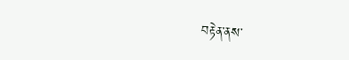བརྟེན་ནས་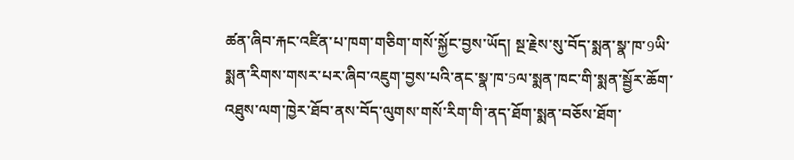ཚན་ཞིབ་རྐང་འཛིན་པ་ཁག་གཅིག་གསོ་སྐྱོང་བྱས་ཡོད། སྔ་རྗེས་སུ་བོད་སྨན་སྣ་ཁ་9ཡི་སྨན་རིགས་གསར་པར་ཞིབ་འཇུག་བྱས་པའི་ནང་སྣ་ཁ་5ལ་སྨན་ཁང་གི་སྨན་སྦྱོར་ཆོག་འཐུས་ལག་ཁྱེར་ཐོབ་ནས་བོད་ལུགས་གསོ་རིག་གི་ནད་ཐོག་སྨན་བཅོས་ཐོག་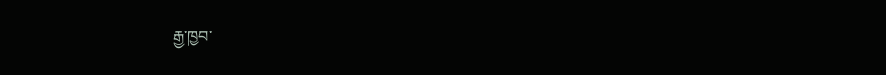རྒྱ་ཁྱབ་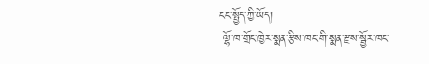ངང་སྤྱོད་ཀྱི་ཡོད།
 ལྷོ་ཁ་གྲོང་ཁྱེར་སྨན་རྩིས་ཁང་གི་སྨན་རྫས་སྦྱོར་ཁང་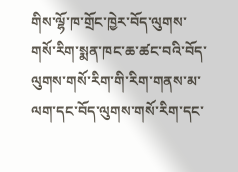གིས་ལྷོ་ཁ་གྲོང་ཁྱེར་བོད་ལུགས་གསོ་རིག་སྨན་ཁང་ཆ་ཚང་བའི་བོད་ལུགས་གསོ་རིག་གི་རིག་གནས་མ་ལག་དང་བོད་ལུགས་གསོ་རིག་དང་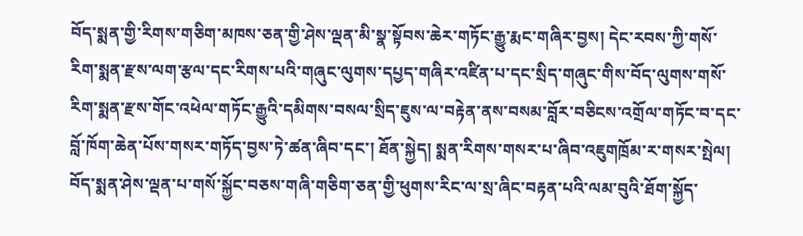བོད་སྨན་གྱི་རིགས་གཅིག་མཁས་ཅན་གྱི་ཤེས་ལྡན་མི་སྣ་སྟོབས་ཆེར་གཏོང་རྒྱུ་རྨང་གཞིར་བྱས། དེང་རབས་ཀྱི་གསོ་རིག་སྨན་རྫས་ལག་རྩལ་དང་རིགས་པའི་གཞུང་ལུགས་དཔྱད་གཞིར་འཛིན་པ་དང་སྲིད་གཞུང་གིས་བོད་ལུགས་གསོ་རིག་སྨན་རྫས་གོང་འཕེལ་གཏོང་རྒྱུའི་དམིགས་བསལ་སྲིད་ཇུས་ལ་བརྟེན་ནས་བསམ་བློར་བཅིངས་འགྲོལ་གཏོང་བ་དང་བློ་ཁོག་ཆེན་པོས་གསར་གཏོད་བྱས་ཏེ་ཚན་ཞིབ་དང་། ཐོན་སྐྱེད། སྨན་རིགས་གསར་པ་ཞིབ་འཇུགཁྲོམ་ར་གསར་སྤེལ། བོད་སྨན་ཤེས་ལྡན་པ་གསོ་སྐྱོང་བཅས་གཞི་གཅིག་ཅན་གྱི་ཕུགས་རིང་ལ་སྲ་ཞིང་བརྟན་པའི་ལམ་བུའི་ཐོག་སྐྱོད་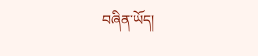བཞིན་ཡོད།